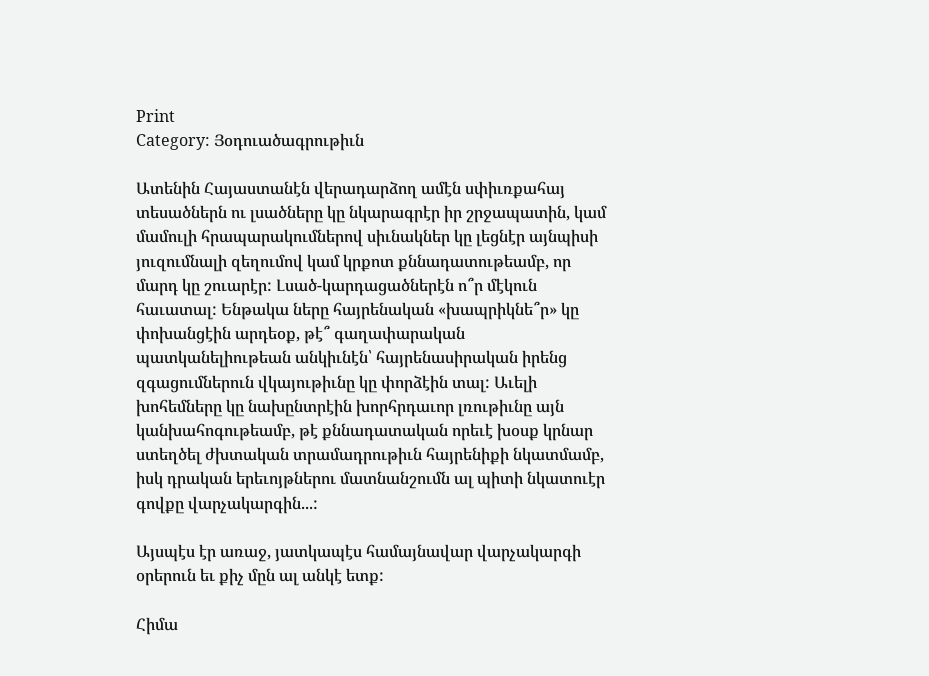Print
Category: Յօդուածագրութիւն

Ատենին Հայաստանէն վերադարձող ամէն սփիւռքահայ տեսածներն ու լսածները կը նկարագրէր իր շրջապատին, կամ մամուլի հրապարակումներով սիւնակներ կը լեցնէր այնպիսի յուզումնալի զեղումով կամ կրքոտ քննադատութեամբ, որ մարդ կը շուարէր: Լսած-կարդացածներէն ո՞ր մէկուն հաւատալ: Ենթակա ները հայրենական «խապրիկնե՞ր» կը փոխանցէին արդեօք, թէ՞ գաղափարական պատկանելիութեան անկիւնէն՝ հայրենասիրական իրենց զգացումներուն վկայութիւնը կը փորձէին տալ: Աւելի խոհեմները կը նախընտրէին խորհրդաւոր լռութիւնը այն կանխահոգութեամբ, թէ քննադատական որեւէ խօսք կրնար ստեղծել ժխտական տրամադրութիւն հայրենիքի նկատմամբ, իսկ դրական երեւոյթներու մատնանշումն ալ պիտի նկատուէր գովքը վարչակարգին...:

Այսպէս էր առաջ, յատկապէս համայնավար վարչակարգի օրերուն եւ քիչ մըն ալ անկէ ետք:

Հիմա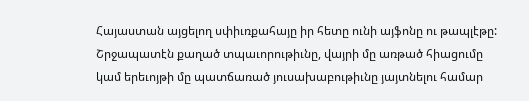Հայաստան այցելող սփիւռքահայը իր հետը ունի այֆոնը ու թապլէթը: Շրջապատէն քաղած տպաւորութիւնը, վայրի մը առթած հիացումը կամ երեւոյթի մը պատճառած յուսախաբութիւնը յայտնելու համար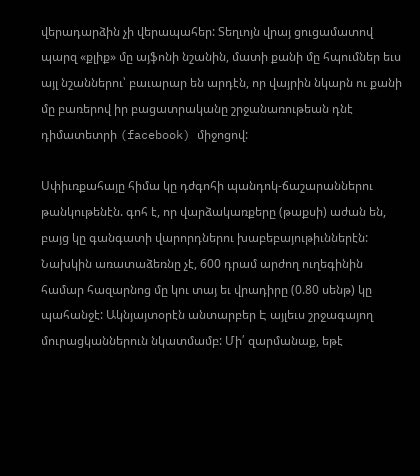վերադարձին չի վերապահեր: Տեղւոյն վրայ ցուցամատով պարզ «քլիք» մը այֆոնի նշանին, մատի քանի մը հպումներ եւս այլ նշաններու՝ բաւարար են արդէն, որ վայրին նկարն ու քանի մը բառերով իր բացատրականը շրջանառութեան դնէ դիմատետրի (facebook) միջոցով:

Սփիւռքահայը հիմա կը դժգոհի պանդոկ-ճաշարաններու թանկութենէն. գոհ է, որ վարձակառքերը (թաքսի) աժան են, բայց կը գանգատի վարորդներու խաբեբայութիւններէն: Նախկին առատաձեռնը չէ, 600 դրամ արժող ուղեգինին համար հազարնոց մը կու տայ եւ վրադիրը (0.80 սենթ) կը պահանջէ: Ակնյայտօրէն անտարբեր Է այլեւս շրջագայող մուրացկաններուն նկատմամբ: Մի՛ զարմանաք, եթէ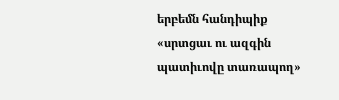երբեմն հանդիպիք «սրտցաւ ու ազգին պատիւովը տառապող»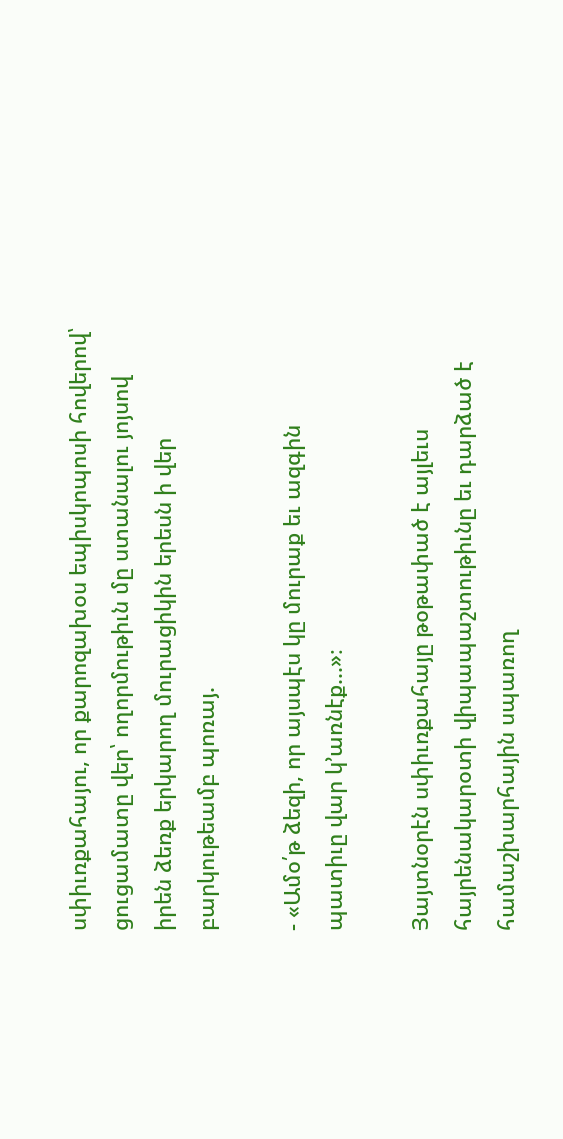սփիւռքահայու, որ քարոզախօս եպիսկոպոսի հովերով՝ ցուցամատը վեր՝ ողորմութիւն մը ստանալու յոյսով իրեն ձեռք երկարող մուրացիկին երեսն ի վեր բարկութեամբ պոռայ.

- «Ամօ՛թ ձեզի, որ այսպէս կը մուրաք եւ ազգին պատիւը վար կ’առնէք...»։

Յայտնօրէն սփիւռքահայը թօթափած է այլեւս հայրենակարօտի վիպապաշտութիւնը եւ դարձած է համաշխարհային սպառող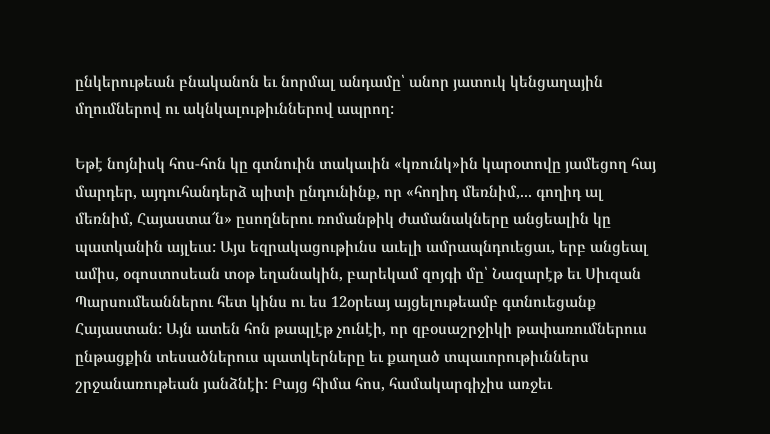ընկերութեան բնականոն եւ նորմալ անդամը՝ անոր յատուկ կենցաղային մղումներով ու ակնկալութիւններով ապրող:

Եթէ նոյնիսկ հոս-հոն կը գտնուին տակաւին «կռունկ»ին կարօտովը յամեցող հայ մարդեր, այդուհանդերձ պիտի ընդունինք, որ «հողիդ մեռնիմ,... գողիդ ալ մեռնիմ, Հայաստա՜ն» ըսողներու ռոմանթիկ ժամանակները անցեալին կը պատկանին այլեւս: Այս եզրակացութիւնս աւելի ամրապնդուեցաւ, երբ անցեալ ամիս, օգոստոսեան տօթ եղանակին, բարեկամ զոյգի մը՝ Նազարէթ եւ Սիւզան Պարսումեաններու հետ կինս ու ես 12օրեայ այցելութեամբ գտնուեցանք Հայաստան: Այն ատեն հոն թապլէթ չունէի, որ զբօսաշրջիկի թափառումներուս ընթացքին տեսածներուս պատկերները եւ քաղած տպաւորութիւններս շրջանառութեան յանձնէի: Բայց հիմա հոս, համակարգիչիս առջեւ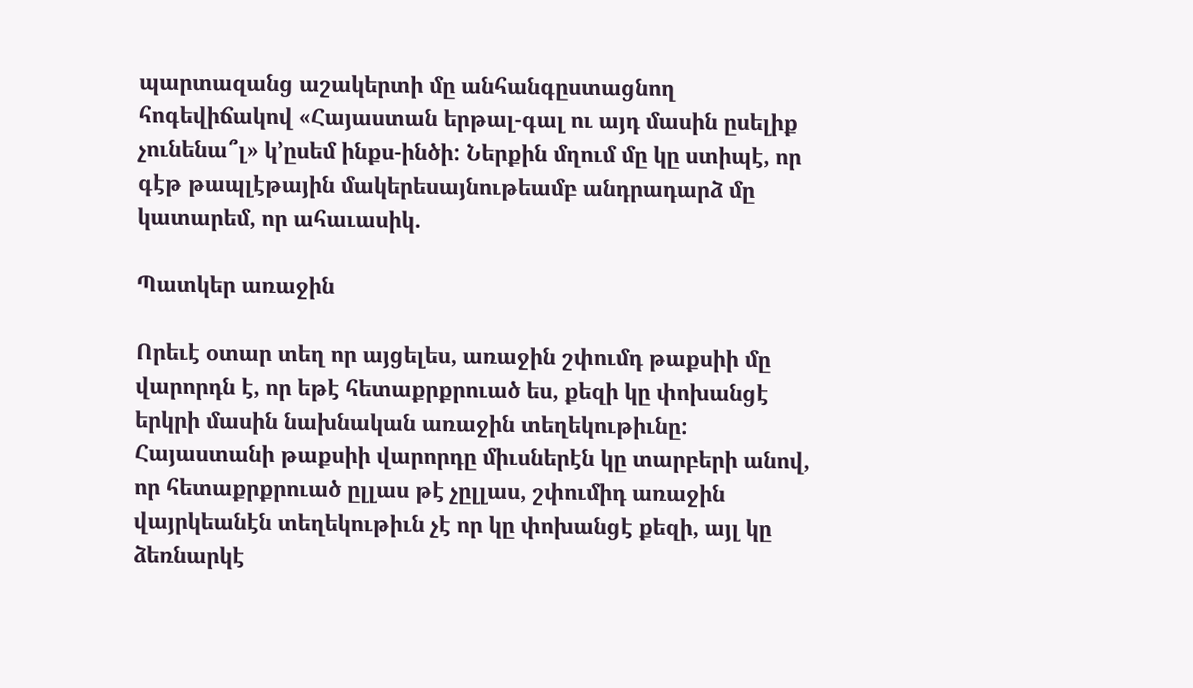պարտազանց աշակերտի մը անհանգըստացնող հոգեվիճակով «Հայաստան երթալ-գալ ու այդ մասին ըսելիք չունենա՞լ» կ’ըսեմ ինքս-ինծի: Ներքին մղում մը կը ստիպէ, որ գէթ թապլէթային մակերեսայնութեամբ անդրադարձ մը կատարեմ, որ ահաւասիկ.

Պատկեր առաջին

Որեւէ օտար տեղ որ այցելես, առաջին շփումդ թաքսիի մը վարորդն է, որ եթէ հետաքրքրուած ես, քեզի կը փոխանցէ երկրի մասին նախնական առաջին տեղեկութիւնը: Հայաստանի թաքսիի վարորդը միւսներէն կը տարբերի անով, որ հետաքրքրուած ըլլաս թէ չըլլաս, շփումիդ առաջին վայրկեանէն տեղեկութիւն չէ որ կը փոխանցէ քեզի, այլ կը ձեռնարկէ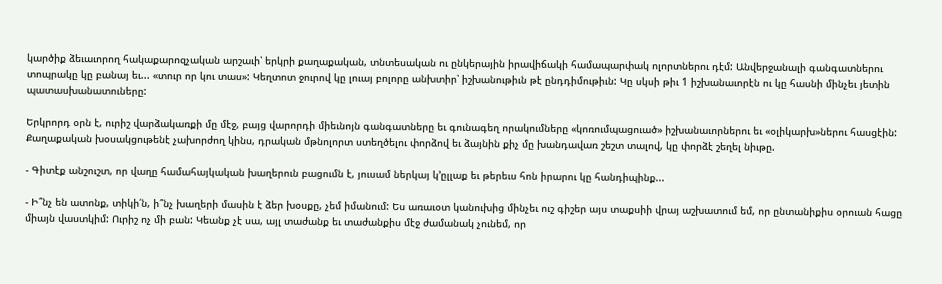կարծիք ձեւաւորող հակաքարոզչական արշաւի՝ երկրի քաղաքական, տնտեսական ու ընկերային իրավիճակի համապարփակ ոլորտներու դէմ: Անվերջանալի գանգատներու տոպրակը կը բանայ եւ... «տուր որ կու տաս»: Կեղտոտ ջուրով կը լուայ բոլորը անխտիր՝ իշխանութիւն թէ ընդդիմութիւն: Կը սկսի թիւ 1 իշխանաւորէն ու կը հասնի մինչեւ յետին պատասխանատուները:

Երկրորդ օրն է, ուրիշ վարձակառքի մը մէջ, բայց վարորդի միեւնոյն գանգատները եւ գունագեղ որակումները «կոռումպացուած» իշխանաւորներու եւ «օլիկարխ»ներու հասցէին: Քաղաքական խօսակցութենէ չախորժող կինս, դրական մթնոլորտ ստեղծելու փորձով եւ ձայնին քիչ մը խանդավառ շեշտ տալով, կը փորձէ շեղել նիւթը.

- Գիտէք անշուշտ, որ վաղը համահայկական խաղերուն բացումն է, յուսամ ներկայ կ’ըլլաք եւ թերեւս հոն իրարու կը հանդիպինք...

- Ի՞նչ են ատոնք, տիկի՛ն, ի՞նչ խաղերի մասին է ձեր խօսքը, չեմ իմանում: Ես առաւօտ կանուխից մինչեւ ուշ գիշեր այս տաքսիի վրայ աշխատում եմ, որ ընտանիքիս օրուան հացը միայն վաստկիմ: Ուրիշ ոչ մի բան: Կեանք չէ սա, այլ տաժանք եւ տաժանքիս մէջ ժամանակ չունեմ, որ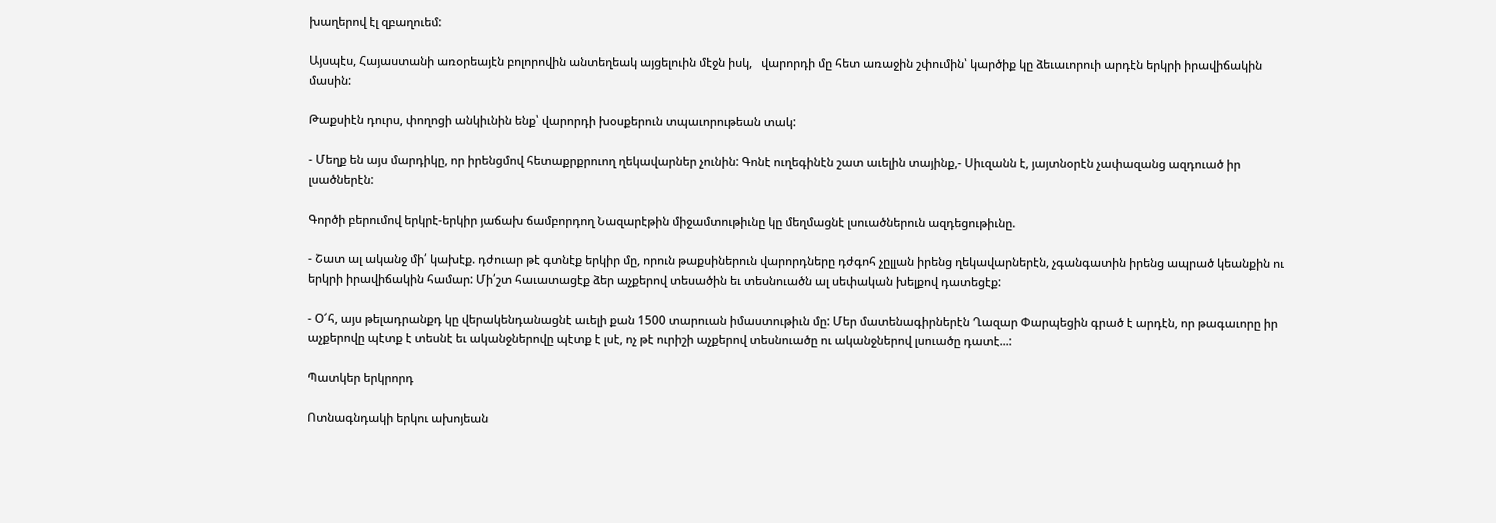խաղերով էլ զբաղուեմ:

Այսպէս, Հայաստանի առօրեայէն բոլորովին անտեղեակ այցելուին մէջն իսկ,   վարորդի մը հետ առաջին շփումին՝ կարծիք կը ձեւաւորուի արդէն երկրի իրավիճակին մասին:

Թաքսիէն դուրս, փողոցի անկիւնին ենք՝ վարորդի խօսքերուն տպաւորութեան տակ:

- Մեղք են այս մարդիկը, որ իրենցմով հետաքրքրուող ղեկավարներ չունին: Գոնէ ուղեգինէն շատ աւելին տայինք,- Սիւզանն է, յայտնօրէն չափազանց ազդուած իր լսածներէն:

Գործի բերումով երկրէ-երկիր յաճախ ճամբորդող Նազարէթին միջամտութիւնը կը մեղմացնէ լսուածներուն ազդեցութիւնը.

- Շատ ալ ականջ մի՛ կախէք. դժուար թէ գտնէք երկիր մը, որուն թաքսիներուն վարորդները դժգոհ չըլլան իրենց ղեկավարներէն, չգանգատին իրենց ապրած կեանքին ու երկրի իրավիճակին համար: Մի՛շտ հաւատացէք ձեր աչքերով տեսածին եւ տեսնուածն ալ սեփական խելքով դատեցէք:

- Օ՜հ, այս թելադրանքդ կը վերակենդանացնէ աւելի քան 1500 տարուան իմաստութիւն մը: Մեր մատենագիրներէն Ղազար Փարպեցին գրած է արդէն, որ թագաւորը իր աչքերովը պէտք է տեսնէ եւ ականջներովը պէտք է լսէ, ոչ թէ ուրիշի աչքերով տեսնուածը ու ականջներով լսուածը դատէ...:

Պատկեր երկրորդ

Ոտնագնդակի երկու ախոյեան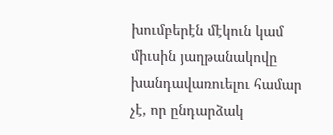խումբերէն մէկուն կամ միւսին յաղթանակովը խանդավառուելու համար չէ, որ ընդարձակ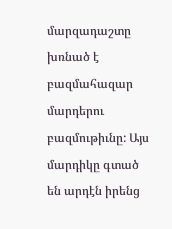մարզադաշտը խռնած է բազմահազար մարդերու բազմութիւնը: Այս մարդիկը գտած են արդէն իրենց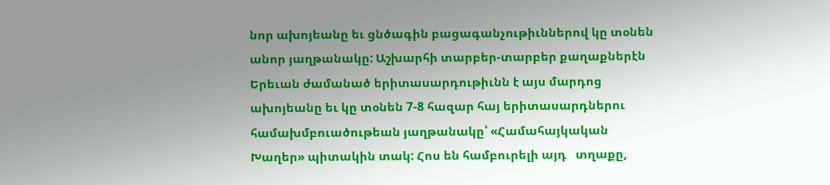նոր ախոյեանը եւ ցնծագին բացագանչութիւններով կը տօնեն անոր յաղթանակը: Աշխարհի տարբեր-տարբեր քաղաքներէն Երեւան ժամանած երիտասարդութիւնն է այս մարդոց ախոյեանը եւ կը տօնեն 7-8 հազար հայ երիտասարդներու համախմբուածութեան յաղթանակը՝ «Համահայկական Խաղեր» պիտակին տակ: Հոս են համբուրելի այդ   տղաքը,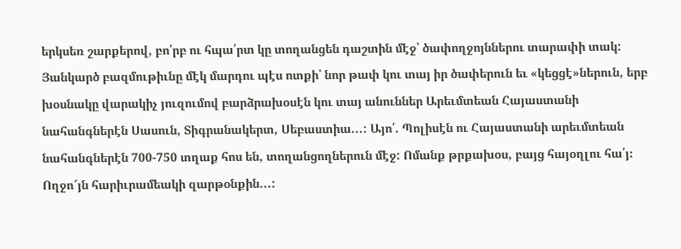երկսեռ շարքերով, բո՛րբ ու հպա՛րտ կը տողանցեն դաշտին մէջ՝ ծափողջոյններու տարափի տակ: Յանկարծ բազմութիւնը մէկ մարդու պէս ոտքի՝ նոր թափ կու տայ իր ծափերուն եւ «կեցցէ»ներուն, երբ խօսնակը վարակիչ յուզումով բարձրախօսէն կու տայ անուններ Արեւմտեան Հայաստանի նահանգներէն Սասուն, Տիգրանակերտ, Սեբաստիա...: Այո՛. Պոլիսէն ու Հայաստանի արեւմտեան նահանգներէն 700-750 տղաք հոս են, տողանցողներուն մէջ: Ոմանք թրքախօս, բայց հայօղլու հա՛յ։ Ողջո՜յն հարիւրամեակի զարթօնքին...: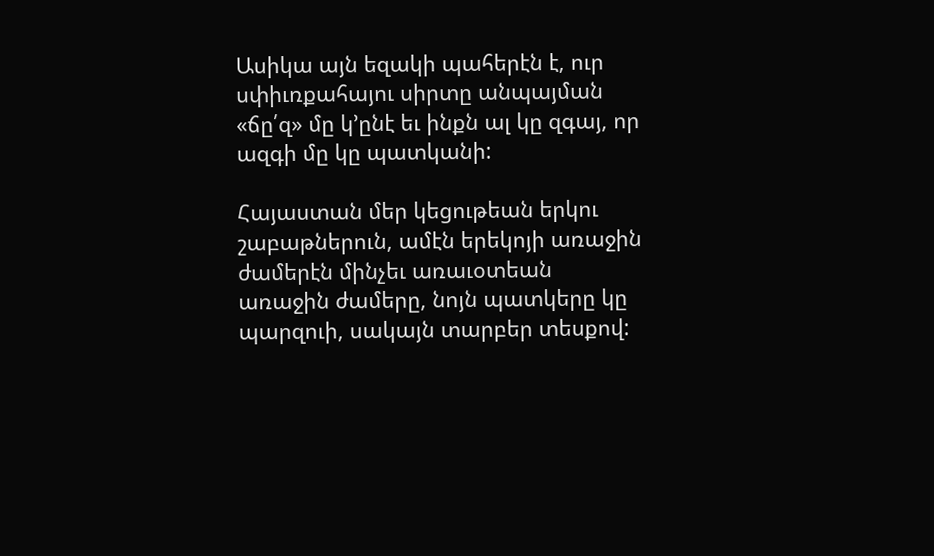Ասիկա այն եզակի պահերէն է, ուր սփիւռքահայու սիրտը անպայման «ճը՛զ» մը կ’ընէ եւ ինքն ալ կը զգայ, որ ազգի մը կը պատկանի:

Հայաստան մեր կեցութեան երկու շաբաթներուն, ամէն երեկոյի առաջին ժամերէն մինչեւ առաւօտեան առաջին ժամերը, նոյն պատկերը կը պարզուի, սակայն տարբեր տեսքով: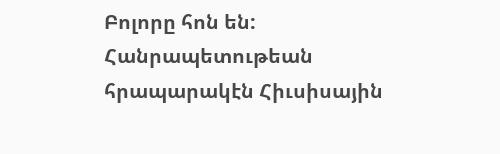Բոլորը հոն են: Հանրապետութեան հրապարակէն Հիւսիսային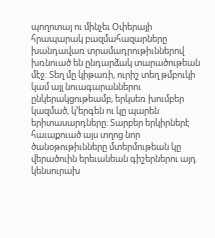պողոտայ ու մինչեւ Օփերայի հրապարակ բազմահազարները խանդավառ տրամադրութիւններով խռնուած են ընդարձակ տարածութեան մէջ: Տեղ մը կիթառի, ուրիշ տեղ թմբուկի կամ այլ նուագարաններու ընկերակցութեամբ, երկսեռ խումբեր կազմած, կ’երգեն ու կը պարեն երիտասարդները: Տարբեր երկիրներէ հաւաքուած այս տղոց նոր ծանօթութիւնները մտերմութեան կը վերածուին երեւանեան գիշերներու այդ կենսուրախ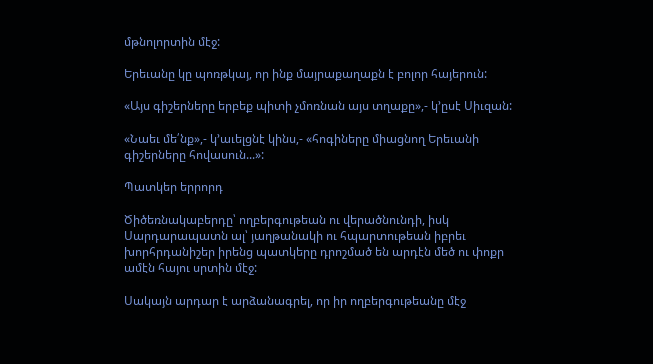մթնոլորտին մէջ:

Երեւանը կը պոռթկայ, որ ինք մայրաքաղաքն է բոլոր հայերուն:

«Այս գիշերները երբեք պիտի չմոռնան այս տղաքը»,- կ’ըսէ Սիւզան:

«Նաեւ մե՛նք»,- կ’աւելցնէ կինս,- «հոգիները միացնող Երեւանի գիշերները հովասուն...»:

Պատկեր երրորդ

Ծիծեռնակաբերդը՝ ողբերգութեան ու վերածնունդի, իսկ Սարդարապատն ալ՝ յաղթանակի ու հպարտութեան իբրեւ խորհրդանիշեր իրենց պատկերը դրոշմած են արդէն մեծ ու փոքր ամէն հայու սրտին մէջ:

Սակայն արդար է արձանագրել, որ իր ողբերգութեանը մէջ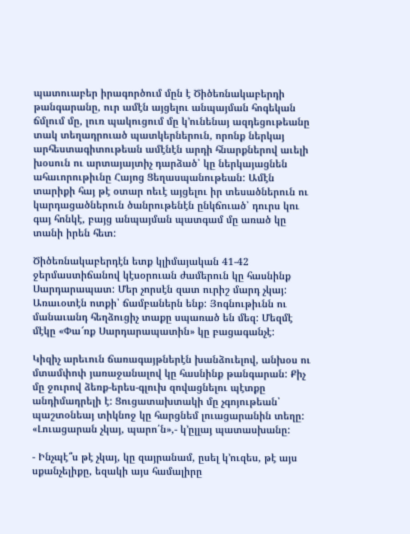պատուաբեր իրագործում մըն է Ծիծեռնակաբերդի թանգարանը, ուր ամէն այցելու անպայման հոգեկան ճմլում մը, լուռ պակուցում մը կ’ունենայ ազդեցութեանը տակ տեղադրուած պատկերներուն, որոնք ներկայ արհեստագիտութեան ամէնէն արդի հնարքներով աւելի խօսուն ու արտայայտիչ դարձած՝ կը ներկայացնեն ահաւորութիւնը Հայոց Ցեղասպանութեան: Ամէն տարիքի հայ թէ օտար ոեւէ այցելու իր տեսածներուն ու կարդացածներուն ծանրութենէն ընկճուած՝ դուրս կու գայ հոնկէ, բայց անպայման պատգամ մը առած կը տանի իրեն հետ:

Ծիծեռնակաբերդէն ետք կլիմայական 41-42 ջերմաստիճանով կէսօրուան ժամերուն կը հասնինք Սարդարապատ: Մեր չորսէն զատ ուրիշ մարդ չկայ: Առաւօտէն ոտքի՝ ճամբաներն ենք: Յոգնութիւնն ու մանաւանդ հեղձուցիչ տաքը սպառած են մեզ: Մեզմէ մէկը «Փա՜ռք Սարդարապատին» կը բացագանչէ:

Կիզիչ արեւուն ճառագայթներէն խանձուելով, անխօս ու մտամփոփ յառաջանալով կը հասնինք թանգարան: Քիչ մը ջուրով ձեռք-երես-գլուխ զովացնելու պէտքը անդիմադրելի է: Ցուցատախտակի մը չգոյութեան՝ պաշտօնեայ տիկնոջ կը հարցնեմ լուացարանին տեղը: «Լուացարան չկայ, պարո՛ն»,- կ’ըլլայ պատասխանը:

- Ինչպէ՞ս թէ չկայ, կը զայրանամ, ըսել կ’ուզես, թէ այս սքանչելիքը, եզակի այս համալիրը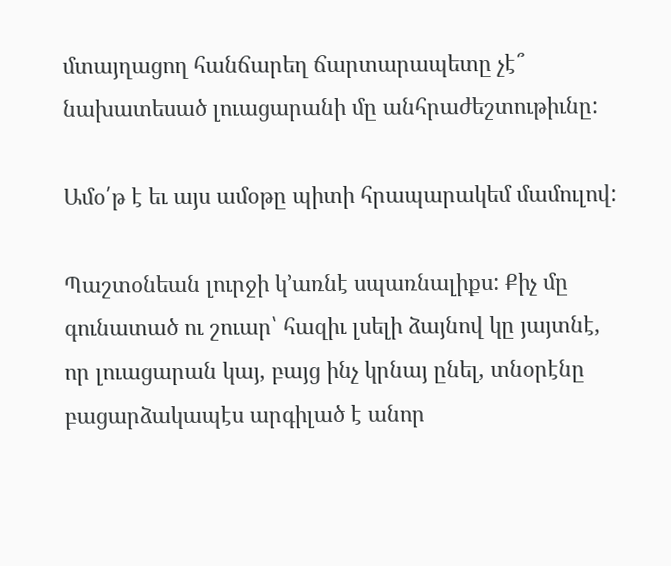մտայղացող հանճարեղ ճարտարապետը չէ՞ նախատեսած լուացարանի մը անհրաժեշտութիւնը:

Ամօ՛թ է եւ այս ամօթը պիտի հրապարակեմ մամուլով:

Պաշտօնեան լուրջի կ’առնէ սպառնալիքս: Քիչ մը գունատած ու շուար՝ հազիւ լսելի ձայնով կը յայտնէ, որ լուացարան կայ, բայց ինչ կրնայ ընել, տնօրէնը բացարձակապէս արգիլած է անոր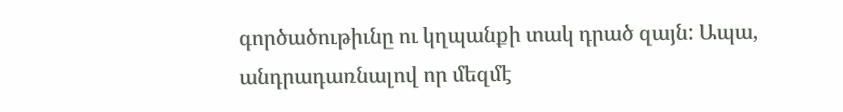գործածութիւնը ու կղպանքի տակ դրած զայն: Ապա, անդրադառնալով որ մեզմէ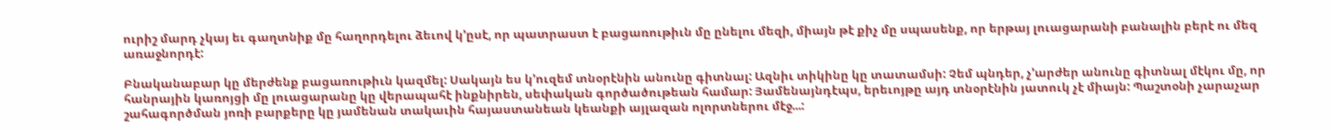ուրիշ մարդ չկայ եւ գաղտնիք մը հաղորդելու ձեւով կ’ըսէ, որ պատրաստ է բացառութիւն մը ընելու մեզի, միայն թէ քիչ մը սպասենք, որ երթայ լուացարանի բանալին բերէ ու մեզ առաջնորդէ:

Բնականաբար կը մերժենք բացառութիւն կազմել: Սակայն ես կ’ուզեմ տնօրէնին անունը գիտնալ: Ազնիւ տիկինը կը տատամսի: Չեմ պնդեր, չ’արժեր անունը գիտնալ մէկու մը, որ հանրային կառոյցի մը լուացարանը կը վերապահէ ինքնիրեն, սեփական գործածութեան համար: Յամենայնդէպս, երեւոյթը այդ տնօրէնին յատուկ չէ միայն: Պաշտօնի չարաչար շահագործման յոռի բարքերը կը յամենան տակաւին հայաստանեան կեանքի այլազան ոլորտներու մէջ...: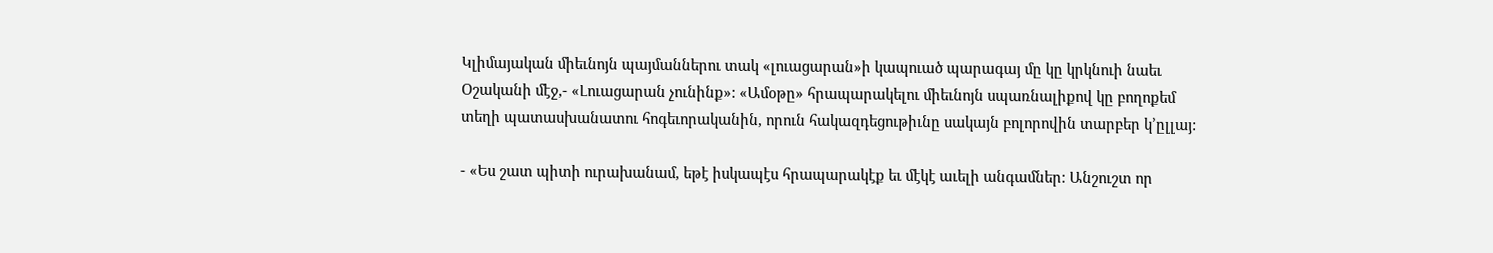Կլիմայական միեւնոյն պայմաններու տակ «լուացարան»ի կապուած պարագայ մը կը կրկնուի նաեւ Օշականի մէջ,- «Լուացարան չունինք»: «Ամօթը» հրապարակելու միեւնոյն սպառնալիքով կը բողոքեմ տեղի պատասխանատու հոգեւորականին, որուն հակազդեցութիւնը սակայն բոլորովին տարբեր կ’ըլլայ:

- «Ես շատ պիտի ուրախանամ, եթէ իսկապէս հրապարակէք եւ մէկէ աւելի անգամներ: Անշուշտ որ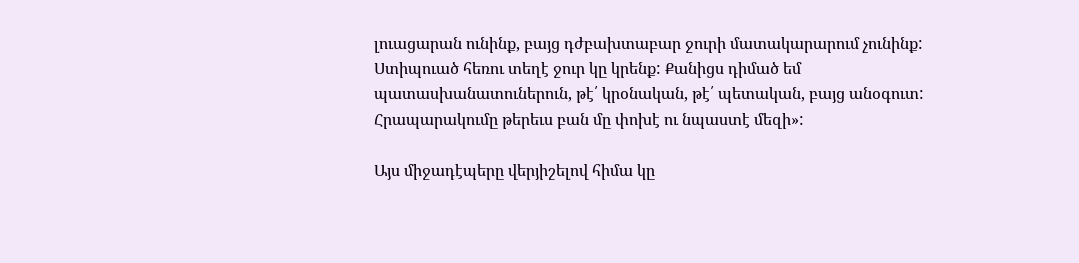լուացարան ունինք, բայց դժբախտաբար ջուրի մատակարարում չունինք: Ստիպուած հեռու տեղէ ջուր կը կրենք: Քանիցս դիմած եմ պատասխանատուներուն, թէ՛ կրօնական, թէ՛ պետական, բայց անօգուտ: Հրապարակումը թերեւս բան մը փոխէ ու նպաստէ մեզի»:

Այս միջադէպերը վերյիշելով հիմա կը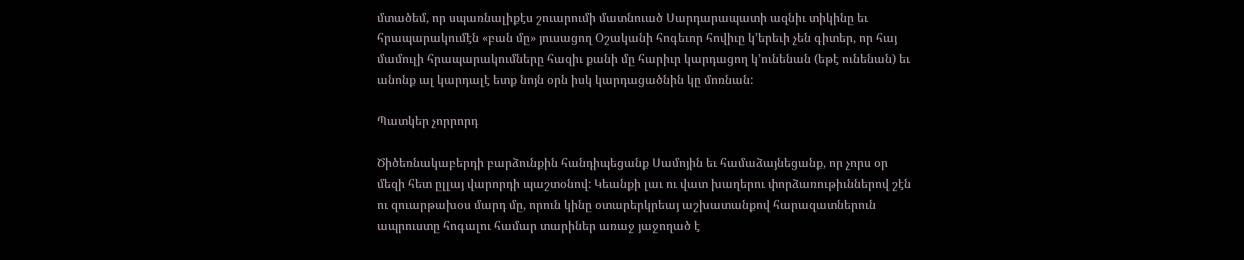մտածեմ, որ սպառնալիքէս շուարումի մատնուած Սարդարապատի ազնիւ տիկինը եւ հրապարակումէն «բան մը» յուսացող Օշականի հոգեւոր հովիւը կ’երեւի չեն գիտեր, որ հայ մամուլի հրապարակումները հազիւ քանի մը հարիւր կարդացող կ’ունենան (եթէ ունենան) եւ անոնք ալ կարդալէ ետք նոյն օրն իսկ կարդացածնին կը մոռնան:

Պատկեր չորրորդ

Ծիծեռնակաբերդի բարձունքին հանդիպեցանք Սամոյին եւ համաձայնեցանք, որ չորս օր մեզի հետ ըլլայ վարորդի պաշտօնով: Կեանքի լաւ ու վատ խաղերու փորձառութիւններով շէն ու զուարթախօս մարդ մը, որուն կինը օտարերկրեայ աշխատանքով հարազատներուն ապրուստը հոգալու համար տարիներ առաջ յաջողած է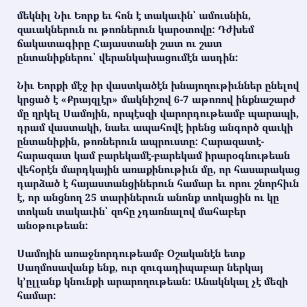մեկնիլ Նիւ Եորք եւ հոն է տակաւին՝ ամուսնին, զաւակներուն ու թոռներուն կարօտովը: Դժխեմ ճակատագիրը Հայաստանի շատ ու շատ ընտանիքներու՝ վերանկախացումէն ասդին:

Նիւ Եորքի մէջ իր վաստկածէն խնայողութիւններ ընելով կրցած է «Քրայզլէր» մակնիշով 6-7 աթոռով ինքնաշարժ մը ղրկել Սամոյին, որպէսզի վարորդութեամբ պարապի, դրամ վաստակի, նաեւ ապահովէ իրենց անգործ զաւկի ընտանիքին, թոռներուն ապրուստը: Հարազատէ-հարազատ կամ բարեկամէ-բարեկամ իրարօգնութեան վեհօրէն մարդկային առաքինութիւն մը, որ հասարակաց դարձած է հայաստանցիներուն համար եւ որու շնորհիւն է, որ անցնող 25 տարիներուն անոնք տոկացին ու կը տոկան տակաւին՝ զոհը չդառնալով մահաբեր անօթութեան:

Սամոյին առաջնորդութեամբ Օշականէն ետք Սաղմոսավանք ենք, ուր զուգադիպաբար ներկայ կ’ըլլանք կնունքի արարողութեան: Անակնկալ չէ մեզի համար: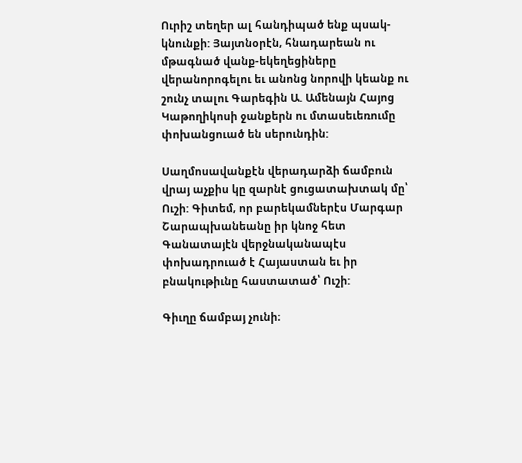Ուրիշ տեղեր ալ հանդիպած ենք պսակ-կնունքի: Յայտնօրէն, հնադարեան ու մթագնած վանք-եկեղեցիները վերանորոգելու եւ անոնց նորովի կեանք ու շունչ տալու Գարեգին Ա. Ամենայն Հայոց Կաթողիկոսի ջանքերն ու մտասեւեռումը փոխանցուած են սերունդին:

Սաղմոսավանքէն վերադարձի ճամբուն վրայ աչքիս կը զարնէ ցուցատախտակ մը՝ Ուշի: Գիտեմ, որ բարեկամներէս Մարգար Շարապխանեանը իր կնոջ հետ Գանատայէն վերջնականապէս փոխադրուած է Հայաստան եւ իր բնակութիւնը հաստատած՝ Ուշի:

Գիւղը ճամբայ չունի։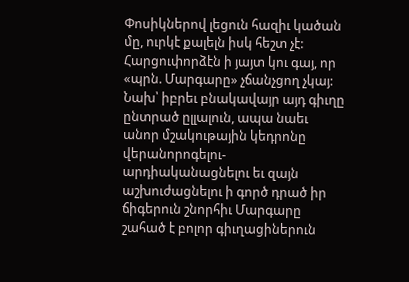Փոսիկներով լեցուն հազիւ կածան մը, ուրկէ քալելն իսկ հեշտ չէ: Հարցուփորձէն ի յայտ կու գայ, որ «պրն. Մարգարը» չճանչցող չկայ: Նախ՝ իբրեւ բնակավայր այդ գիւղը ընտրած ըլլալուն, ապա նաեւ անոր մշակութային կեդրոնը վերանորոգելու-արդիականացնելու եւ զայն աշխուժացնելու ի գործ դրած իր ճիգերուն շնորհիւ Մարգարը շահած է բոլոր գիւղացիներուն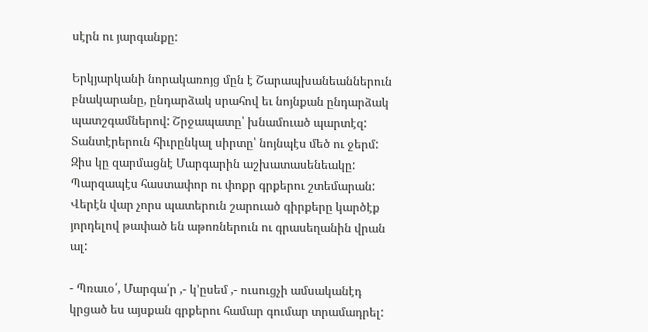սէրն ու յարգանքը:

Երկյարկանի նորակառոյց մըն է Շարապխանեաններուն բնակարանը, ընդարձակ սրահով եւ նոյնքան ընդարձակ պատշգամներով: Շրջապատը՝ խնամուած պարտէզ: Տանտէրերուն հիւրընկալ սիրտը՝ նոյնպէս մեծ ու ջերմ: Զիս կը զարմացնէ Մարգարին աշխատասենեակը: Պարզապէս հաստափոր ու փոքր գրքերու շտեմարան: Վերէն վար չորս պատերուն շարուած գիրքերը կարծէք յորդելով թափած են աթոռներուն ու գրասեղանին վրան ալ:

- Պռաւօ՛, Մարգա՛ր ,- կ’ըսեմ ,- ուսուցչի ամսականէդ կրցած ես այսքան գրքերու համար գումար տրամադրել: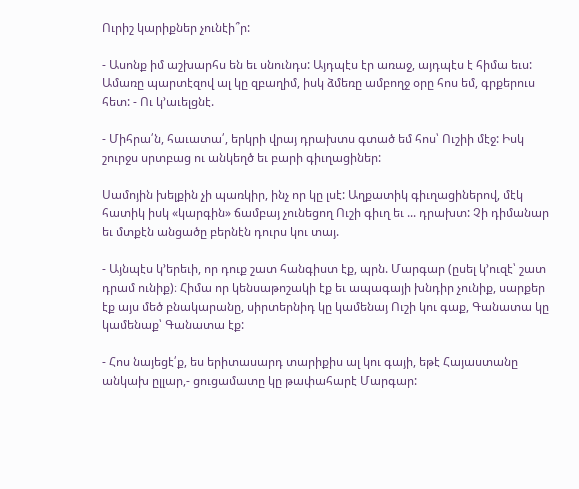Ուրիշ կարիքներ չունէի՞ր:

- Ասոնք իմ աշխարհս են եւ սնունդս: Այդպէս էր առաջ, այդպէս է հիմա եւս: Ամառը պարտէզով ալ կը զբաղիմ, իսկ ձմեռը ամբողջ օրը հոս եմ, գրքերուս հետ: - Ու կ’աւելցնէ.

- Միհրա՛ն, հաւատա՛, երկրի վրայ դրախտս գտած եմ հոս՝ Ուշիի մէջ: Իսկ շուրջս սրտբաց ու անկեղծ եւ բարի գիւղացիներ:

Սամոյին խելքին չի պառկիր, ինչ որ կը լսէ: Աղքատիկ գիւղացիներով, մէկ հատիկ իսկ «կարգին» ճամբայ չունեցող Ուշի գիւղ եւ ... դրախտ: Չի դիմանար եւ մտքէն անցածը բերնէն դուրս կու տայ.

- Այնպէս կ’երեւի, որ դուք շատ հանգիստ էք, պրն. Մարգար (ըսել կ’ուզէ՝ շատ դրամ ունիք)։ Հիմա որ կենսաթոշակի էք եւ ապագայի խնդիր չունիք, սարքեր էք այս մեծ բնակարանը, սիրտերնիդ կը կամենայ Ուշի կու գաք, Գանատա կը կամենաք՝ Գանատա էք:

- Հոս նայեցէ՛ք, ես երիտասարդ տարիքիս ալ կու գայի, եթէ Հայաստանը անկախ ըլլար,- ցուցամատը կը թափահարէ Մարգար: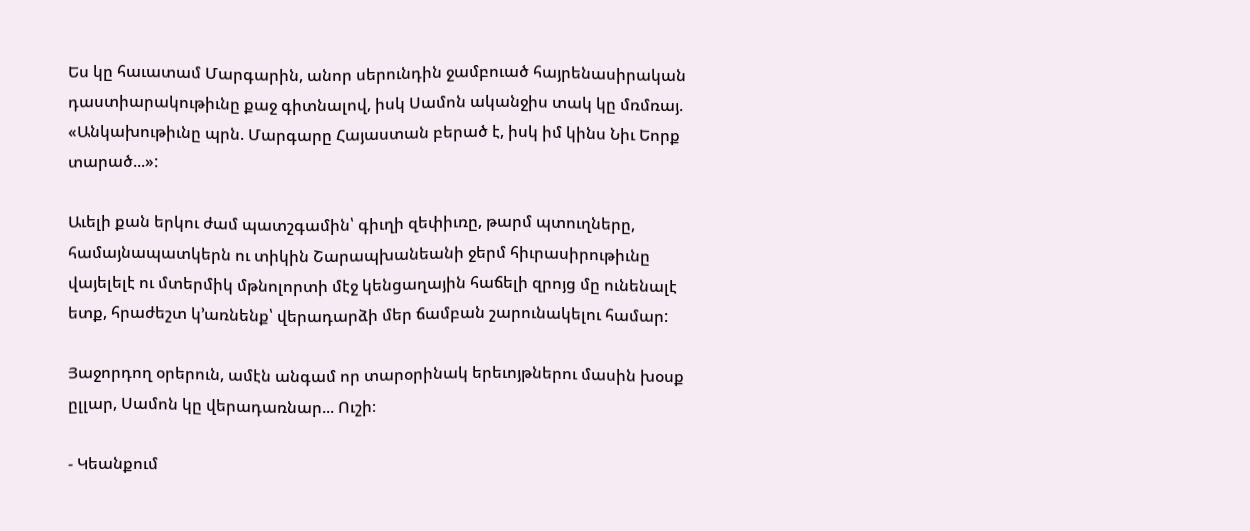Ես կը հաւատամ Մարգարին, անոր սերունդին ջամբուած հայրենասիրական դաստիարակութիւնը քաջ գիտնալով, իսկ Սամոն ականջիս տակ կը մռմռայ.   «Անկախութիւնը պրն. Մարգարը Հայաստան բերած է, իսկ իմ կինս Նիւ Եորք տարած...»:

Աւելի քան երկու ժամ պատշգամին՝ գիւղի զեփիւռը, թարմ պտուղները, համայնապատկերն ու տիկին Շարապխանեանի ջերմ հիւրասիրութիւնը վայելելէ ու մտերմիկ մթնոլորտի մէջ կենցաղային հաճելի զրոյց մը ունենալէ ետք, հրաժեշտ կ’առնենք՝ վերադարձի մեր ճամբան շարունակելու համար:

Յաջորդող օրերուն, ամէն անգամ որ տարօրինակ երեւոյթներու մասին խօսք ըլլար, Սամոն կը վերադառնար... Ուշի։

- Կեանքում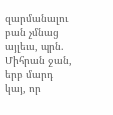զարմանալու բան չմնաց այլեւս, պրն. Միհրան ջան, երբ մարդ կայ, որ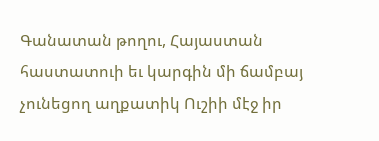Գանատան թողու, Հայաստան հաստատուի եւ կարգին մի ճամբայ չունեցող աղքատիկ Ուշիի մէջ իր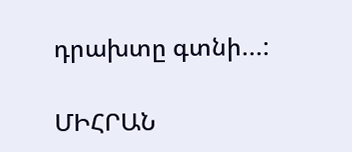դրախտը գտնի...:

ՄԻՀՐԱՆ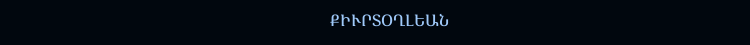ՔԻՒՐՏՕՂԼԵԱՆ